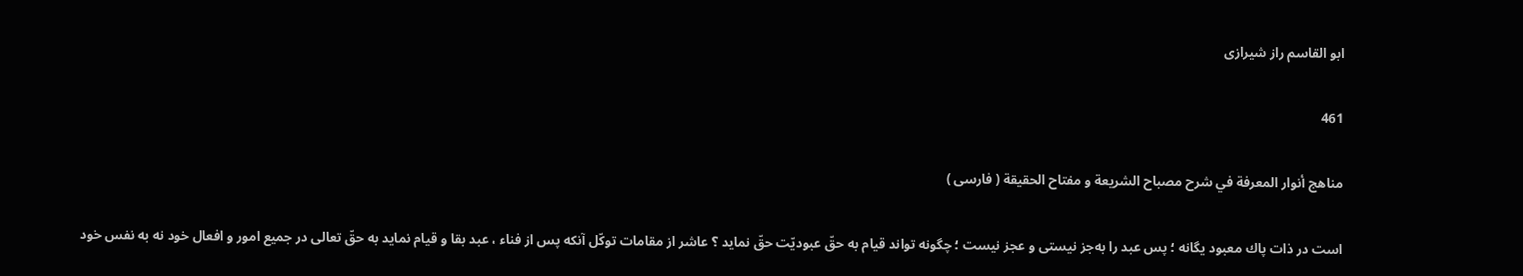ابو القاسم راز شيرازى

461

مناهج أنوار المعرفة في شرح مصباح الشريعة و مفتاح الحقيقة ( فارسى )

است در ذات پاك معبود يگانه ؛ پس عبد را به‌جز نيستى و عجز نيست ؛ چگونه تواند قيام به حقّ عبوديّت حقّ نمايد ؟ عاشر از مقامات توكّل آنكه پس از فناء ، عبد بقا و قيام نمايد به حقّ تعالى در جميع امور و افعال خود نه به نفس خود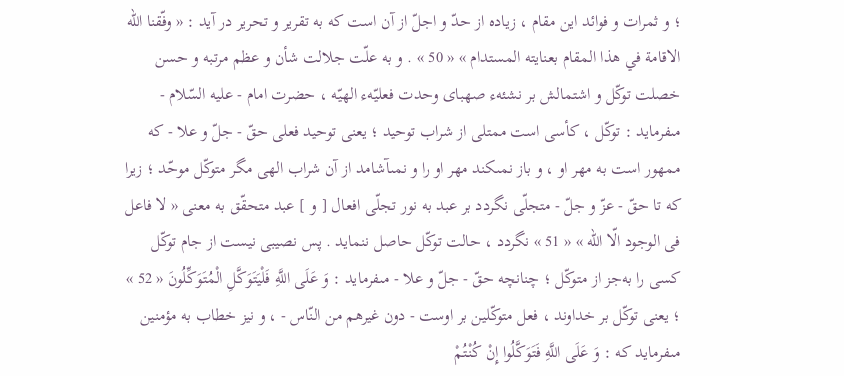؛ و ثمرات و فوائد اين مقام ، زياده از حدّ و اجلّ از آن است كه به تقرير و تحرير در آيد : « وفّقنا اللّه الاقامة في هذا المقام بعنايته المستدام » « 50 » . و به علّت جلالت شأن و عظم مرتبه و حسن خصلت توكّل و اشتمالش بر نشئهء صهباى وحدت فعليّهء الهيّه ، حضرت امام - عليه السّلام - مىفرمايد : توكّل ، كأسى است ممتلى از شراب توحيد ؛ يعنى توحيد فعلى حقّ - جلّ و علا - كه ممهور است به مهر او ، و باز نمىكند مهر او را و نمىآشامد از آن شراب الهى مگر متوكّل موحّد ؛ زيرا كه تا حقّ - عزّ و جلّ - متجلّى نگردد بر عبد به نور تجلّى افعال [ و ] عبد متحقّق به معنى « لا فاعل فى الوجود الّا اللّه » « 51 » نگردد ، حالت توكّل حاصل ننمايد . پس نصيبى نيست از جام توكّل كسى را به‌جز از متوكّل ؛ چنانچه حقّ - جلّ و علا - مىفرمايد : وَ عَلَى اللَّهِ فَلْيَتَوَكَّلِ الْمُتَوَكِّلُونَ « 52 » ؛ يعنى توكّل بر خداوند ، فعل متوكّلين بر اوست - دون غيرهم من النّاس - ، و نيز خطاب به مؤمنين مىفرمايد كه : وَ عَلَى اللَّهِ فَتَوَكَّلُوا إِنْ كُنْتُمْ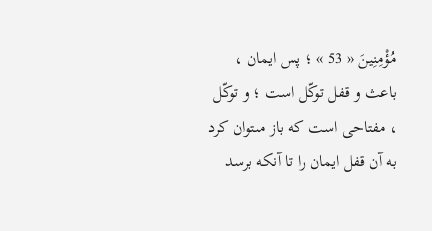مُؤْمِنِينَ « 53 » ؛ پس ايمان ، باعث و قفل توكّل است ؛ و توكّل ، مفتاحى است كه باز مىتوان كرد به آن قفل ايمان را تا آنكه برسد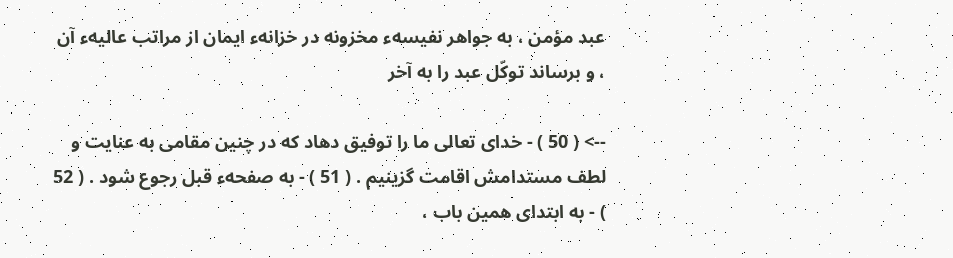عبد مؤمن ، به جواهر نفيسهء مخزونه در خزانهء ايمان از مراتب عاليهء آن ، و برساند توكّل عبد را به آخر

--> ( 50 ) - خداى تعالى ما را توفيق دهاد كه در چنين مقامى به عنايت و لطف مستدامش اقامت گزينيم . ( 51 ) - به صفحهء قبل رجوع شود . ( 52 ) - به ابتداى همين باب ،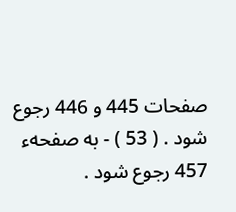صفحات 445 و 446 رجوع شود . ( 53 ) - به صفحهء 457 رجوع شود .